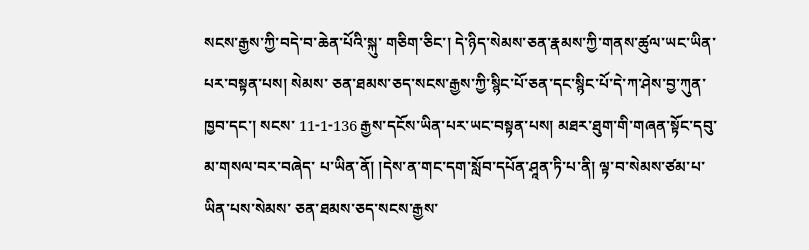སངས་རྒྱས་ཀྱི་བདེ་བ་ཆེན་པོའི་སྐུ་ གཅིག་ཅིང་། དེ་ཉིད་སེམས་ཅན་རྣམས་ཀྱི་གནས་ཚུལ་ཡང་ཡིན་པར་བསྟན་པས། སེམས་ ཅན་ཐམས་ཅད་སངས་རྒྱས་ཀྱི་སྙིང་པོ་ཅན་དང་སྙིང་པོ་དེ་ཀ་ཤེས་བྱ་ཀུན་ཁྱབ་དང་། སངས་ 11-1-136 རྒྱས་དངོས་ཡིན་པར་ཡང་བསྟན་པས། མཐར་ཐུག་གི་གཞན་སྟོང་དབུ་མ་གསལ་བར་བཞེད་ པ་ཡིན་ནོ། །དེས་ན་གང་དག་སློབ་དཔོན་ཤཱན་ཏི་པ་ནི། ལྟ་བ་སེམས་ཙམ་པ་ཡིན་པས་སེམས་ ཅན་ཐམས་ཅད་སངས་རྒྱས་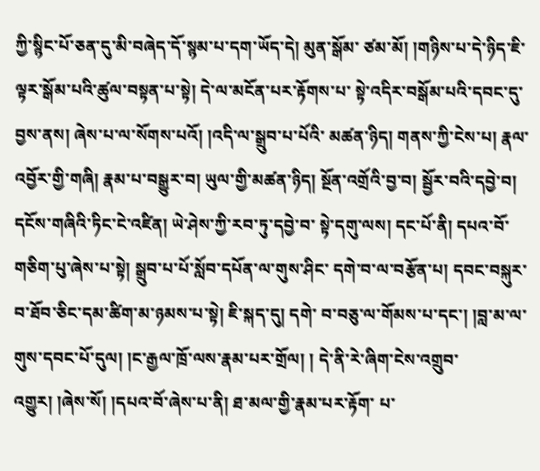ཀྱི་སྙིང་པོ་ཅན་དུ་མི་བཞེད་དོ་སྙམ་པ་དག་ཡོད་དེ། མུན་སྒོམ་ ཙམ་མོ། །གཉིས་པ་དེ་ཉིད་ཇི་ལྟར་སྒོམ་པའི་ཚུལ་བསྟན་པ་སྟེ། དེ་ལ་མངོན་པར་རྟོགས་པ་ སྟེ་འདིར་བསྒོམ་པའི་དབང་དུ་བྱས་ནས། ཞེས་པ་ལ་སོགས་པའོ། །འདི་ལ་སྒྲུབ་པ་པོའི་ མཚན་ཉིད། གནས་ཀྱི་ངེས་པ། རྣལ་འབྱོར་གྱི་གཞི། རྣམ་པ་བསྒྱུར་བ། ཡུལ་གྱི་མཚན་ཉིད། སྔོན་འགྲོའི་བྱ་བ། སྦྱོར་བའི་དབྱེ་བ། དངོས་གཞིའི་ཏིང་ངེ་འཛིན། ཡེ་ཤེས་ཀྱི་རབ་ཏུ་དབྱེ་བ་ སྟེ་དགུ་ལས། དང་པོ་ནི། དཔའ་བོ་གཅིག་པུ་ཞེས་པ་སྟེ། སྒྲུབ་པ་པོ་སློབ་དཔོན་ལ་གུས་ཤིང་ དགེ་བ་ལ་བརྩོན་པ། དབང་བསྐུར་བ་ཐོབ་ཅིང་དམ་ཚིག་མ་ཉམས་པ་སྟེ། ཇི་སྐད་དུ། དགེ་ བ་བཅུ་ལ་གོམས་པ་དང་། །བླ་མ་ལ་གུས་དབང་པོ་དུལ། །ང་རྒྱལ་ཁྲོ་ལས་རྣམ་པར་གྲོལ། ། དེ་ནི་རེ་ཞིག་ངེས་འགྲུབ་འགྱུར། །ཞེས་སོ། །དཔའ་བོ་ཞེས་པ་ནི། ཐ་མལ་གྱི་རྣམ་པར་རྟོག་ པ་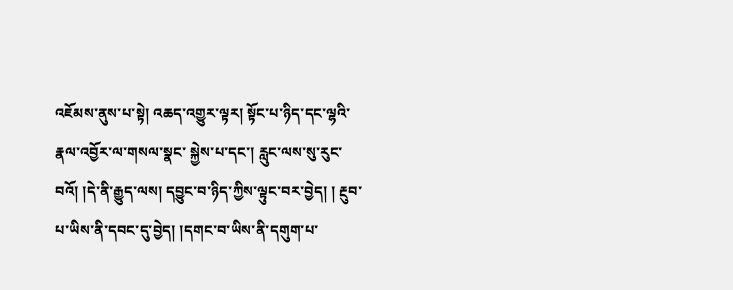འཇོམས་ནུས་པ་སྟེ། འཆད་འགྱུར་ལྟར། སྟོང་པ་ཉིད་དང་ལྷའི་རྣལ་འབྱོར་ལ་གསལ་སྣང་ སྐྱེས་པ་དང་། རླུང་ལས་སུ་རུང་བའོ། །དེ་ནི་རྒྱུད་ལས། དབྱུང་བ་ཉིད་ཀྱིས་ལྟུང་བར་བྱེད། ། རྔུབ་པ་ཡིས་ནི་དབང་དུ་བྱེད། །དགང་བ་ཡིས་ནི་དགུག་པ་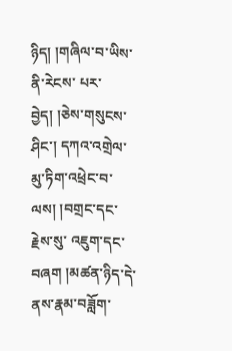ཉིད། །གཞིལ་བ་ཡིས་ནི་རེངས་ པར་བྱེད། །ཅེས་གསུངས་ཤིང་། དཀའ་འགྲེལ་མུ་ཏིག་འཕྲེང་བ་ལས། །བགྲང་དང་རྗེས་སུ་ འཇུག་དང་བཞག །མཚན་ཉིད་དེ་ནས་རྣམ་བཟློག་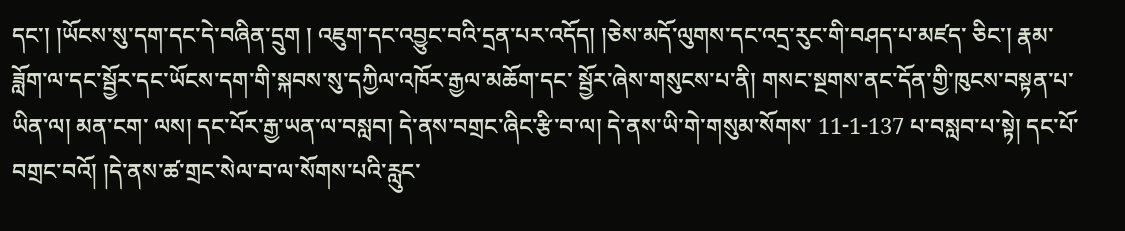དང་། །ཡོངས་སུ་དག་དང་དེ་བཞིན་དྲུག ། འཇུག་དང་འབྱུང་བའི་དྲན་པར་འདོད། །ཅེས་མདོ་ལུགས་དང་འདྲ་རུང་གི་བཤད་པ་མཛད་ ཅིང་། རྣམ་ཟློག་ལ་དང་སྦྱོར་དང་ཡོངས་དག་གི་སྐབས་སུ་དཀྱིལ་འཁོར་རྒྱལ་མཆོག་དང་ སྦྱོར་ཞེས་གསུངས་པ་ནི། གསང་སྔགས་ནང་དོན་གྱི་ཁུངས་བསྟན་པ་ཡིན་ལ། མན་ངག་ ལས། དང་པོར་རྒྱ་ཡན་ལ་བསླབ། དེ་ནས་བགྲང་ཞིང་རྩི་བ་ལ། དེ་ནས་ཡི་གེ་གསུམ་སོགས་ 11-1-137 པ་བསླབ་པ་སྟེ། དང་པོ་བགྲང་བའོ། །དེ་ནས་ཚ་གྲང་སེལ་བ་ལ་སོགས་པའི་རླུང་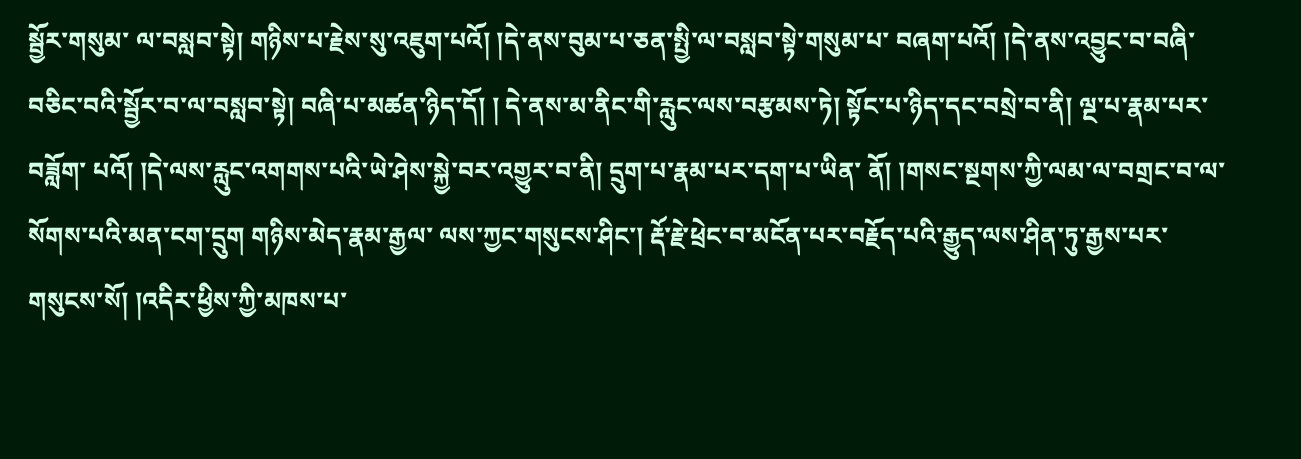སྦྱོར་གསུམ་ ལ་བསླབ་སྟེ། གཉིས་པ་རྗེས་སུ་འཇུག་པའོ། །དེ་ནས་བུམ་པ་ཅན་སྤྱི་ལ་བསླབ་སྟེ་གསུམ་པ་ བཞག་པའོ། །དེ་ནས་འབྱུང་བ་བཞི་བཅིང་བའི་སྦྱོར་བ་ལ་བསླབ་སྟེ། བཞི་པ་མཚན་ཉིད་དོ། ། དེ་ནས་མ་ནིང་གི་རླུང་ལས་བརྩམས་ཏེ། སྟོང་པ་ཉིད་དང་བསྲེ་བ་ནི། ལྔ་པ་རྣམ་པར་བཟློག་ པའོ། །དེ་ལས་རླུང་འགགས་པའི་ཡེ་ཤེས་སྐྱེ་བར་འགྱུར་བ་ནི། དྲུག་པ་རྣམ་པར་དག་པ་ཡིན་ ནོ། །གསང་སྔགས་ཀྱི་ལམ་ལ་བགྲང་བ་ལ་སོགས་པའི་མན་ངག་དྲུག གཉིས་མེད་རྣམ་རྒྱལ་ ལས་ཀྱང་གསུངས་ཤིང་། རྡོ་རྗེ་ཕྲེང་བ་མངོན་པར་བརྗོད་པའི་རྒྱུད་ལས་ཤིན་ཏུ་རྒྱས་པར་ གསུངས་སོ། །འདིར་ཕྱིས་ཀྱི་མཁས་པ་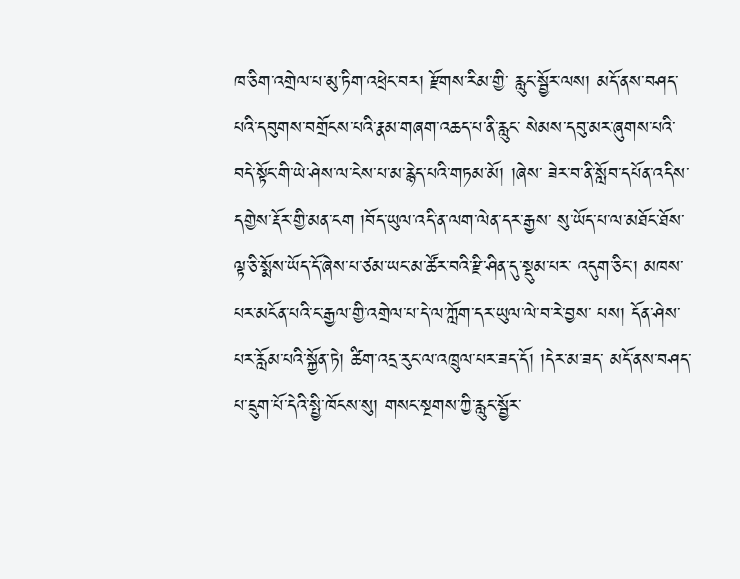ཁ་ཅིག་འགྲེལ་པ་མུ་ཏིག་འཕྲེང་བར། རྫོགས་རིམ་གྱི་ རླུང་སྦྱོར་ལས། མདོ་ནས་བཤད་པའི་དབུགས་བགྲོངས་པའི་རྣམ་གཞག་འཆད་པ་ནི་རླུང་ སེམས་དབུ་མར་ཞུགས་པའི་བདེ་སྟོང་གི་ཡེ་ཤེས་ལ་ངེས་པ་མ་རྙེད་པའི་གཏམ་མོ། །ཞེས་ ཟེར་བ་ནི་སློབ་དཔོན་འདིས་དགྱེས་རྡོར་གྱི་མན་ངག །བོད་ཡུལ་འདི་ན་ལག་ལེན་དར་རྒྱས་ སུ་ཡོད་པ་ལ་མཐོང་ཐོས་ལྟ་ཅི་སྨོས་ཡོད་དོ་ཞེས་པ་ཙམ་ཡང་མ་ཚོར་བའི་རྫི་ཤིན་དུ་སྡུམ་པར་ འདུག་ཅིང་། མཁས་པར་མངོན་པའི་ང་རྒྱལ་གྱི་འགྲེལ་པ་དེ་ལ་ཀློག་དར་ཡུལ་ལེ་བ་རེ་བྱས་ པས། དོན་ཤེས་པར་རློམ་པའི་སྐྱོན་ཏེ། ཚིག་འདྲ་རུང་ལ་འཁྲུལ་པར་ཟད་དོ། །དེར་མ་ཟད་ མདོ་ནས་བཤད་པ་དྲུག་པོ་དེའི་སྤྱི་ཁོངས་སུ། གསང་སྔགས་ཀྱི་རླུང་སྦྱོར་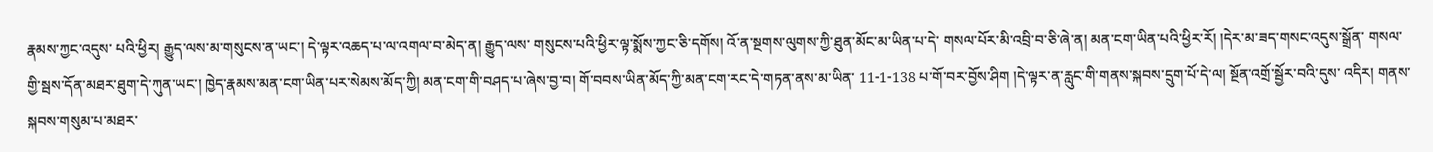རྣམས་ཀྱང་འདུས་ པའི་ཕྱིར། རྒྱུད་ལས་མ་གསུངས་ན་ཡང་། དེ་ལྟར་འཆད་པ་ལ་འགལ་བ་མེད་ན། རྒྱུད་ལས་ གསུངས་པའི་ཕྱིར་ལྟ་སྨོས་ཀྱང་ཅི་དགོས། འོ་ན་སྔགས་ལུགས་ཀྱི་ཐུན་མོང་མ་ཡིན་པ་དེ་ གསལ་པོར་མི་འབྲི་བ་ཅི་ཞེ་ན། མན་ངག་ཡིན་པའི་ཕྱིར་རོ། །དེར་མ་ཟད་གསང་འདུས་སྒྲོན་ གསལ་གྱི་སྦས་དོན་མཐར་ཐུག་དེ་ཀུན་ཡང་། ཁྱེད་རྣམས་མན་ངག་ཡིན་པར་སེམས་མོད་ཀྱི། མན་ངག་གི་བཤད་པ་ཞེས་བྱ་བ། གོ་བབས་ཡིན་མོད་ཀྱི་མན་ངག་རང་དེ་གཏན་ནས་མ་ཡིན་ 11-1-138 པ་གོ་བར་བྱོས་ཤིག །དེ་ལྟར་ན་རླུང་གི་གནས་སྐབས་དྲུག་པོ་དེ་ལ། སྔོན་འགྲོ་སྦྱོར་བའི་དུས་ འདིར། གནས་སྐབས་གསུམ་པ་མཐར་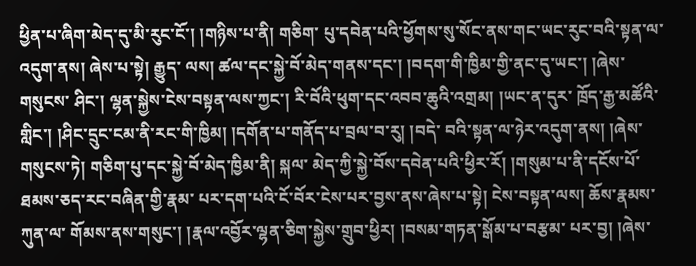ཕྱིན་པ་ཞིག་མེད་དུ་མི་རུང་ངོ་། །གཉིས་པ་ནི། གཅིག་ པུ་དབེན་པའི་ཕྱོགས་སུ་སོང་ནས་གང་ཡང་རུང་བའི་སྟན་ལ་འདུག་ནས། ཞེས་པ་སྟེ། རྒྱུད་ ལས། ཚལ་དང་སྐྱེ་བོ་མེད་གནས་དང་། །བདག་གི་ཁྱིམ་གྱི་ནང་དུ་ཡང་། །ཞེས་གསུངས་ ཤིང་། ལྷན་སྐྱེས་ངེས་བསྟན་ལས་ཀྱང་། རི་བོའི་ཕུག་དང་འབབ་ཆུའི་འགྲམ། །ཡང་ན་དུར་ ཁྲོད་རྒྱ་མཚོའི་གླིང་། །ཤིང་དྲུང་ངམ་ནི་རང་གི་ཁྱིམ། །དགོན་པ་གནོད་པ་བྲལ་བ་རུ། །བདེ་ བའི་སྟན་ལ་ཉེར་འདུག་ནས། །ཞེས་གསུངས་ཏེ། གཅིག་པུ་དང་སྐྱེ་བོ་མེད་ཁྱིམ་ནི། སྐལ་ མེད་ཀྱི་སྐྱེ་བོས་དབེན་པའི་ཕྱིར་རོ། །གསུམ་པ་ནི་དངོས་པོ་ཐམས་ཅད་རང་བཞིན་གྱི་རྣམ་ པར་དག་པའི་ངོ་བོར་ངེས་པར་བྱས་ནས་ཞེས་པ་སྟེ། ངེས་བསྟན་ལས། ཆོས་རྣམས་ཀུན་ལ་ གོམས་ནས་གསུང་། །རྣལ་འབྱོར་ལྷན་ཅིག་སྐྱེས་གྲུབ་ཕྱིར། །བསམ་གཏན་སྒོམ་པ་བརྩམ་ པར་བྱ། །ཞེས་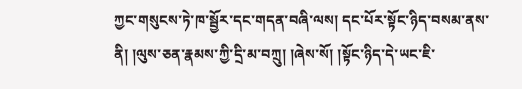ཀྱང་གསུངས་ཏེ་ཁ་སྦྱོར་དང་གདན་བཞི་ལས། དང་པོར་སྟོང་ཉིད་བསམ་ནས་ ནི། །ལུས་ཅན་རྣམས་ཀྱི་དྲི་མ་བཀྲུ། །ཞེས་སོ། །སྟོང་ཉིད་དེ་ཡང་ཇི་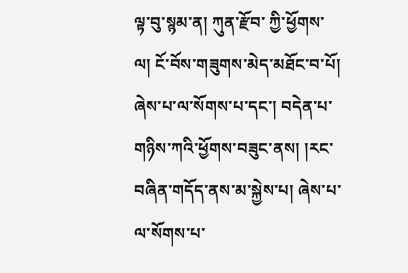ལྟ་བུ་སྙམ་ན། ཀུན་རྫོབ་ ཀྱི་ཕྱོགས་ལ། ངོ་བོས་གཟུགས་མེད་མཐོང་བ་པོ། ཞེས་པ་ལ་སོགས་པ་དང་། བདེན་པ་ གཉིས་ཀའི་ཕྱོགས་བཟུང་ནས། །རང་བཞིན་གདོད་ནས་མ་སྐྱེས་པ། ཞེས་པ་ལ་སོགས་པ་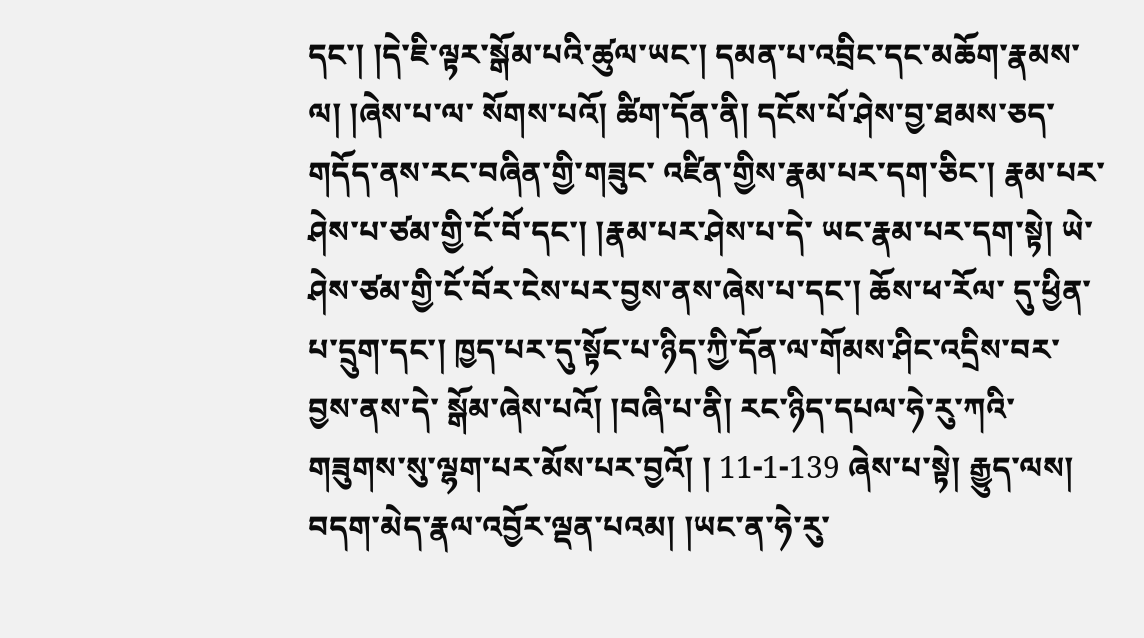དང་། །དེ་ཇི་ལྟར་སྒོམ་པའི་ཚུལ་ཡང་། དམན་པ་འབྲིང་དང་མཆོག་རྣམས་ལ། །ཞེས་པ་ལ་ སོགས་པའོ། ཚིག་དོན་ནི། དངོས་པོ་ཤེས་བྱ་ཐམས་ཅད་གདོད་ནས་རང་བཞིན་གྱི་གཟུང་ འཛིན་གྱིས་རྣམ་པར་དག་ཅིང་། རྣམ་པར་ཤེས་པ་ཙམ་གྱི་ངོ་བོ་དང་། །རྣམ་པར་ཤེས་པ་དེ་ ཡང་རྣམ་པར་དག་སྟེ། ཡེ་ཤེས་ཙམ་གྱི་ངོ་བོར་ངེས་པར་བྱས་ནས་ཞེས་པ་དང་། ཆོས་ཕ་རོལ་ དུ་ཕྱིན་པ་དྲུག་དང་། ཁྱད་པར་དུ་སྟོང་པ་ཉིད་ཀྱི་དོན་ལ་གོམས་ཤིང་འདྲིས་བར་བྱས་ནས་དེ་ སྒོམ་ཞེས་པའོ། །བཞི་པ་ནི། རང་ཉིད་དཔལ་ཧེ་རུ་ཀའི་གཟུགས་སུ་ལྷག་པར་མོས་པར་བྱའོ། ། 11-1-139 ཞེས་པ་སྟེ། རྒྱུད་ལས། བདག་མེད་རྣལ་འབྱོར་ལྡན་པའམ། །ཡང་ན་ཧེ་རུ་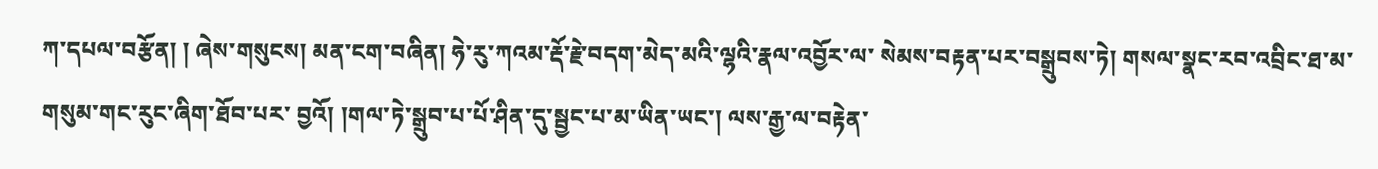ཀ་དཔལ་བརྩོན། ། ཞེས་གསུངས། མན་ངག་བཞིན། ཧེ་རུ་ཀའམ་རྡོ་རྗེ་བདག་མེད་མའི་ལྷའི་རྣལ་འབྱོར་ལ་ སེམས་བརྟན་པར་བསྒྲུབས་ཏེ། གསལ་སྣང་རབ་འབྲིང་ཐ་མ་གསུམ་གང་རུང་ཞིག་ཐོབ་པར་ བྱའོ། །གལ་ཏེ་སྒྲུབ་པ་པོ་ཤིན་དུ་སྦྱང་པ་མ་ཡིན་ཡང་། ལས་རྒྱ་ལ་བརྟེན་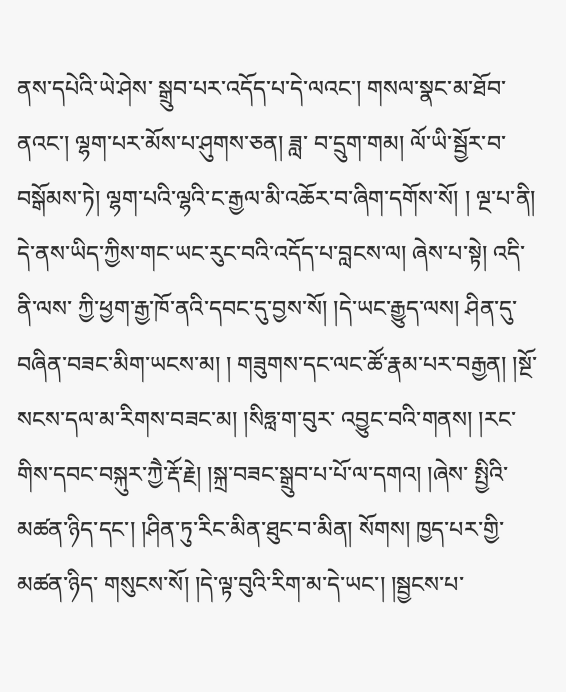ནས་དཔེའི་ཡེ་ཤེས་ སྒྲུབ་པར་འདོད་པ་དེ་ལའང་། གསལ་སྣང་མ་ཐོབ་ནའང་། ལྷག་པར་མོས་པ་ཤུགས་ཅན། ཟླ་ བ་དྲུག་གམ། ལོ་ཡི་སྦྱོར་བ་བསྒོམས་ཏེ། ལྷག་པའི་ལྷའི་ང་རྒྱལ་མི་འཆོར་བ་ཞིག་དགོས་སོ། ། ལྔ་པ་ནི། དེ་ནས་ཡིད་ཀྱིས་གང་ཡང་རུང་བའི་འདོད་པ་བླངས་ལ། ཞེས་པ་སྟེ། འདི་ནི་ལས་ ཀྱི་ཕྱག་རྒྱ་ཁོ་ནའི་དབང་དུ་བྱས་སོ། །དེ་ཡང་རྒྱུད་ལས། ཤིན་དུ་བཞིན་བཟང་མིག་ཡངས་མ། ། གཟུགས་དང་ལང་ཚོ་རྣམ་པར་བརྒྱན། །སྔོ་སངས་དལ་མ་རིགས་བཟང་མ། །སིཧླ་ག་བུར་ འབྱུང་བའི་གནས། །རང་གིས་དབང་བསྐུར་ཀྱཻ་རྡོ་རྗེ། །སྐྲ་བཟང་སྒྲུབ་པ་པོ་ལ་དགའ། །ཞེས་ སྤྱིའི་མཚན་ཉིད་དང་། །ཤིན་ཏུ་རིང་མིན་ཐུང་བ་མིན། སོགས། ཁྱད་པར་གྱི་མཚན་ཉིད་ གསུངས་སོ། །དེ་ལྟ་བུའི་རིག་མ་དེ་ཡང་། །སྦྱངས་པ་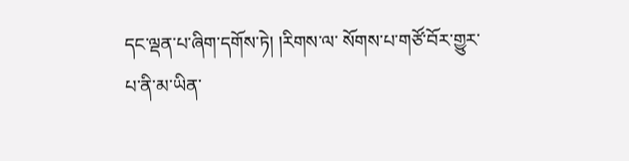དང་ལྡན་པ་ཞིག་དགོས་ཏེ། །རིགས་ལ་ སོགས་པ་གཙོ་བོར་གྱུར་པ་ནི་མ་ཡིན་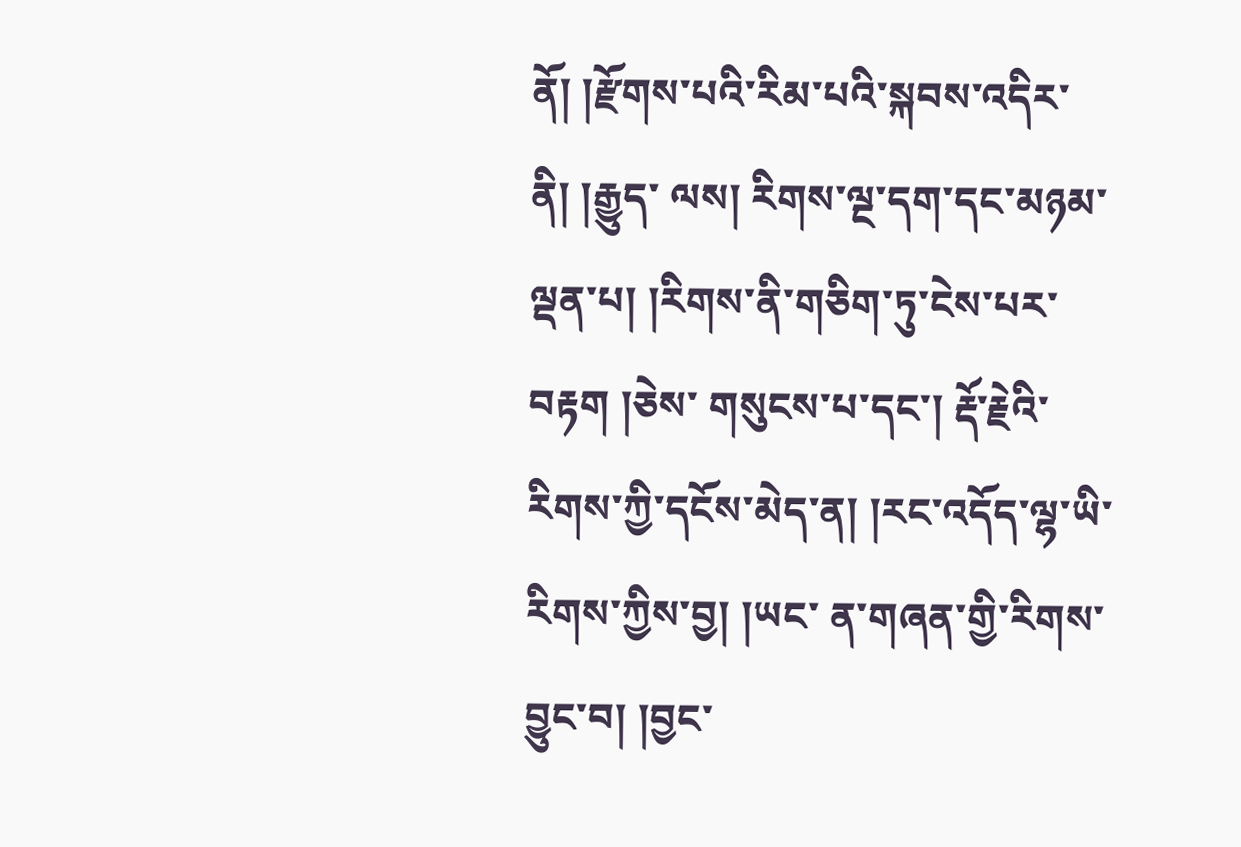ནོ། །རྫོགས་པའི་རིམ་པའི་སྐབས་འདིར་ནི། །རྒྱུད་ ལས། རིགས་ལྔ་དག་དང་མཉམ་ལྡན་པ། །རིགས་ནི་གཅིག་ཏུ་ངེས་པར་བརྟག །ཅེས་ གསུངས་པ་དང་། རྡོ་རྗེའི་རིགས་ཀྱི་དངོས་མེད་ན། །རང་འདོད་ལྷ་ཡི་རིགས་ཀྱིས་བྱ། །ཡང་ ན་གཞན་གྱི་རིགས་བྱུང་བ། །བྱང་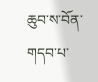ཆུབ་ས་བོན་གདབ་པ་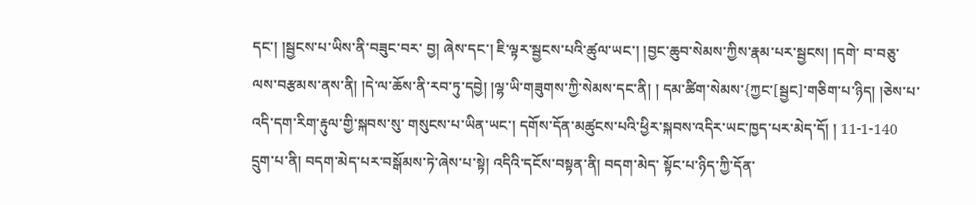དང་། །སྦྱངས་པ་ཡིས་ནི་བཟུང་བར་ བྱ། ཞེས་དང་། ཇི་ལྟར་སྦྱངས་པའི་ཚུལ་ཡང་། །བྱང་ཆུབ་སེམས་ཀྱིས་རྣམ་པར་སྦྱངས། །དགེ་ བ་བཅུ་ལས་བརྩམས་ནས་ནི། །དེ་ལ་ཆོས་ནི་རབ་ཏུ་དབྱེ། །ལྷ་ཡི་གཟུགས་ཀྱི་སེམས་དང་ནི། ། དམ་ཚིག་སེམས་{ཀྱང་[སྦྱང]་གཅིག་པ་ཉིད། །ཅེས་པ་འདི་དག་རིག་རྟུལ་གྱི་སྐབས་སུ་ གསུངས་པ་ཡིན་ཡང་། དགོས་དོན་མཚུངས་པའི་ཕྱིར་སྐབས་འདིར་ཡང་ཁྱད་པར་མེད་དོ། ། 11-1-140 དྲུག་པ་ནི། བདག་མེད་པར་བསྒོམས་ཏེ་ཞེས་པ་སྟེ། འདིའི་དངོས་བསྟན་ནི། བདག་མེད་ སྟོང་པ་ཉིད་ཀྱི་དོན་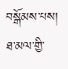བསྒོམས་པས། ཐ་མལ་གྱི་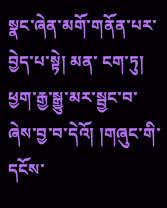སྣང་ཞེན་མགོ་གནོན་པར་བྱེད་པ་སྟེ། མན་ ངག་ཏུ། ཕྱག་རྒྱ་སྒྱུ་མར་སྦྱང་བ་ཞེས་བྱ་བ་དེའོ། །གཞུང་གི་དངོས་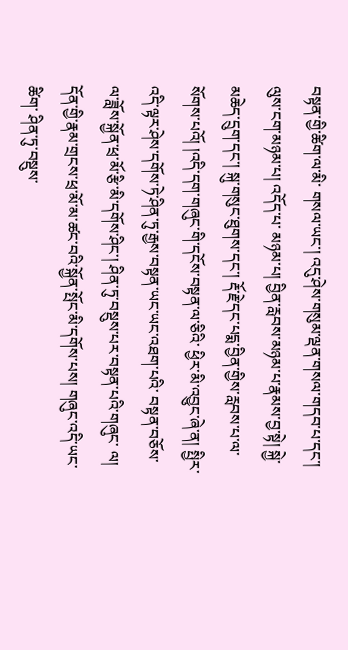བསྟན་གྱི་ཚིག་ལ་མི་ གསལ་ཡང་། འདུ་ཤེས་གསུམ་ལྡན་གསལ་གདབ་པ་དང་། ལུས་ངག་མཉམ་པ། འདོད་པ་ མཉམ་པ། བྱིན་རླབས་མཉམ་པ་རྣམས་བྱ་སྟེ། སྐྱེ་མཆེད་དྲུག་དང་། སྐུ་གསུང་ཐུགས་དང་། རྡོ་རྗེ་དང་པདྨ་བྱིན་གྱིས་རླབས་པ་ལ་སོགས་པའོ། །འདི་དག་གཞུང་གི་དངོས་བསྟན་ལ་ཅིའི་ ཕྱིར་མི་འབྱུང་ཞེ་ན། སྤྱིར་འདི་ལྟར་ཤེས་དགོས་ཏེ་ཤིན་ཏུ་རྒྱས་བསྟན་ཡང་ཡང་འཐག་པའི་ བསྟན་བཅོས་ལ་ཟློས་སྐྱོན་ཕྲ་མོ་རྩི་མི་དགོས་ཤིང་། ཤིན་ཏུ་བསྡུས་པར་བསྟན་པའི་གཞུང་ ལ། དོན་གྱི་རྣམ་གྲངས་ཕྲ་མོ་མ་ཚང་བའི་སྐྱོན་སྤོང་མི་དགོས་པས། གཞུང་འདི་ཡང་ཚིག་ ཤིན་ཏུ་བསྡུས་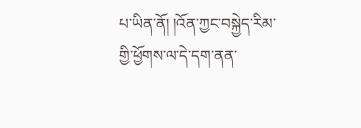པ་ཡིན་ནོ། །འོན་ཀྱང་བསྐྱེད་རིམ་གྱི་ཕྱོགས་ལ་དེ་དག་ནན་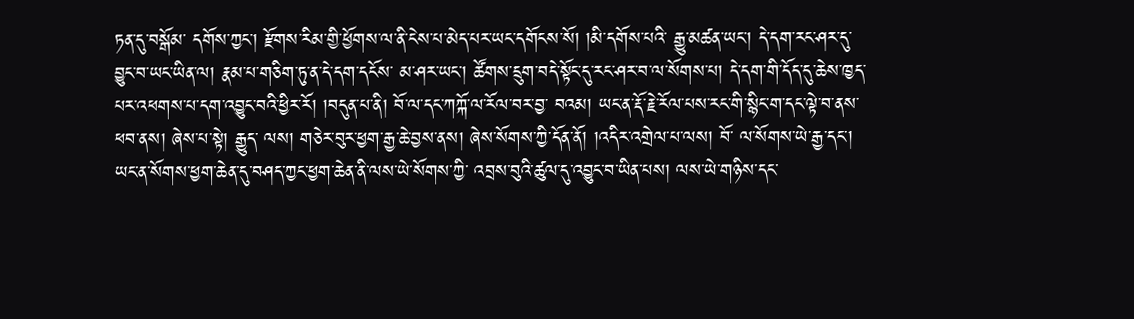ཏན་དུ་བསྒོམ་ དགོས་ཀྱང་། རྫོགས་རིམ་གྱི་ཕྱོགས་ལ་ནི་ངེས་པ་མེད་པར་ཡང་དགོངས་སོ། །མི་དགོས་པའི་ རྒྱུ་མཚན་ཡང་། དེ་དག་རང་ཤར་དུ་བྱུང་བ་ཡང་ཡིན་ལ། རྣམ་པ་གཅིག་ཏུ་ན་དེ་དག་དངོས་ མ་ཤར་ཡང་། ཚོགས་དྲུག་བདེ་སྟོང་དུ་རང་ཤར་བ་ལ་སོགས་པ། དེ་དག་གི་དོད་དུ་ཆེས་ཁྱད་ པར་འཕགས་པ་དག་འབྱུང་བའི་ཕྱིར་རོ། །བདུན་པ་ནི། བོ་ལ་དང་ཀཀྐོ་ལ་རོལ་བར་བྱ་ བའམ། ཡང་ན་རྡོ་རྗེ་རོལ་པས་རང་གི་སྙིང་ག་དང་ལྟེ་བ་ནས་ཕབ་ནས། ཞེས་པ་སྟེ། རྒྱུད་ ལས། གཅེར་བུར་ཕྱག་རྒྱ་ཆེ་བྱས་ནས། ཞེས་སོགས་ཀྱི་དོན་ནོ། །འདིར་འགྲེལ་པ་ལས། བོ་ ལ་སོགས་ཡེ་རྒྱ་དང་། ཡང་ན་སོགས་ཕྱག་ཆེན་དུ་བཤད་ཀྱང་ཕྱག་ཆེན་ནི་ལས་ཡེ་སོགས་ཀྱི་ འབྲས་བུའི་ཚུལ་དུ་འབྱུང་བ་ཡིན་པས། ལས་ཡེ་གཉིས་དང་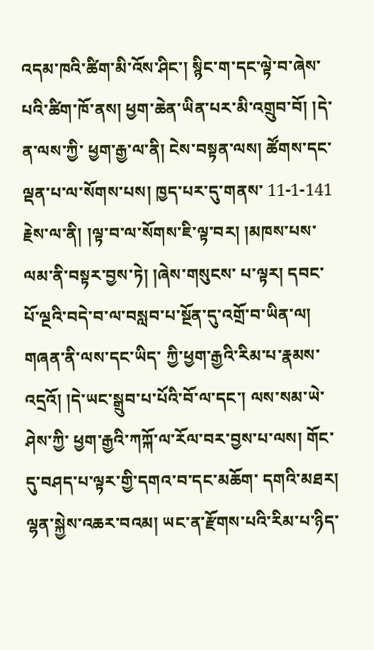འདམ་ཁའི་ཚིག་མི་འོས་ཤིང་། སྙིང་ག་དང་ལྟེ་བ་ཞེས་པའི་ཚིག་ཁོ་ནས། ཕྱག་ཆེན་ཡིན་པར་མི་འགྲུབ་བོ། །དེ་ན་ལས་ཀྱི་ ཕྱག་རྒྱ་ལ་ནི། ངེས་བསྟན་ལས། ཚོགས་དང་ལྡན་པ་ལ་སོགས་པས། ཁྱད་པར་དུ་གནས་ 11-1-141 རྗེས་ལ་ནི། །ལྟ་བ་ལ་སོགས་ཇི་ལྟ་བར། །མཁས་པས་ལམ་ནི་བསྟར་བྱས་ཏེ། །ཞེས་གསུངས་ པ་ལྟར། དབང་པོ་ལྔའི་བདེ་བ་ལ་བསླབ་པ་སྔོན་དུ་འགྲོ་བ་ཡིན་ལ། གཞན་ནི་ལས་དང་ཡིད་ ཀྱི་ཕྱག་རྒྱའི་རིམ་པ་རྣམས་འདྲའོ། །དེ་ཡང་སྒྲུབ་པ་པོའི་བོ་ལ་དང་། ལས་སམ་ཡེ་ཤེས་ཀྱི་ ཕྱག་རྒྱའི་ཀཀྐོ་ལ་རོལ་བར་བྱས་པ་ལས། གོང་དུ་བཤད་པ་ལྟར་གྱི་དགའ་བ་དང་མཆོག་ དགའི་མཐར། ལྷན་སྐྱེས་འཆར་བའམ། ཡང་ན་རྫོགས་པའི་རིམ་པ་ཉིད་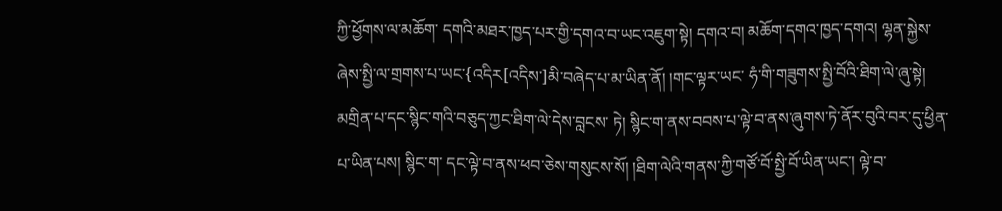ཀྱི་ཕྱོགས་ལ་མཆོག་ དགའི་མཐར་ཁྱད་པར་གྱི་དགའ་བ་ཡང་འཇུག་སྟེ། དགའ་བ། མཆོག་དགའ་ཁྱད་དགའ། ལྷན་སྐྱེས་ཞེས་སྤྱི་ལ་གྲགས་པ་ཡང་{འདིར[འདིས་]མི་བཞེད་པ་མ་ཡིན་ནོ། །གང་ལྟར་ཡང་ ཧཾ་གི་གཟུགས་སྤྱི་བོའི་ཐིག་ལེ་ཞུ་སྟེ། མགྲིན་པ་དང་སྙིང་གའི་བཅུད་ཀྱང་ཐིག་ལེ་དེས་བླངས་ ཏེ། སྙིང་ག་ནས་བབས་པ་ལྟེ་བ་ནས་ཞུགས་ཏེ་ནོར་བུའི་བར་དུ་ཕྱིན་པ་ཡིན་པས། སྙིང་ག་ དང་ལྟེ་བ་ནས་ཕབ་ཅེས་གསུངས་སོ། །ཐིག་ལེའི་གནས་ཀྱི་གཙོ་བོ་སྤྱི་བོ་ཡིན་ཡང་། ལྟེ་བ་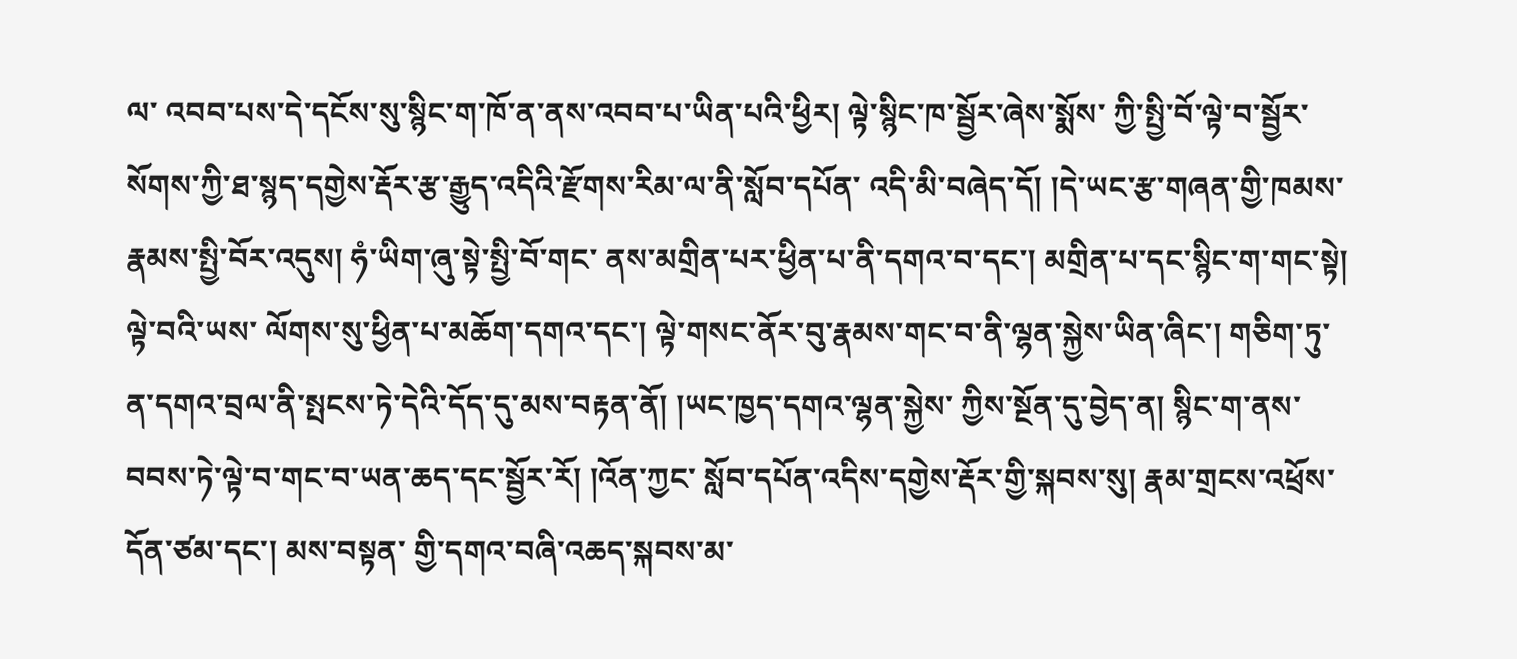ལ་ འབབ་པས་དེ་དངོས་སུ་སྙིང་ག་ཁོ་ན་ནས་འབབ་པ་ཡིན་པའི་ཕྱིར། ལྟེ་སྙིང་ཁ་སྦྱོར་ཞེས་སྨོས་ ཀྱི་སྤྱི་བོ་ལྟེ་བ་སྦྱོར་སོགས་ཀྱི་ཐ་སྙད་དགྱེས་རྡོར་རྩ་རྒྱུད་འདིའི་རྫོགས་རིམ་ལ་ནི་སློབ་དཔོན་ འདི་མི་བཞེད་དོ། །དེ་ཡང་རྩ་གཞན་གྱི་ཁམས་རྣམས་སྤྱི་བོར་འདུས། ཧཾ་ཡིག་ཞུ་སྟེ་སྤྱི་བོ་གང་ ནས་མགྲིན་པར་ཕྱིན་པ་ནི་དགའ་བ་དང་། མགྲིན་པ་དང་སྙིང་ག་གང་སྟེ། ལྟེ་བའི་ཡས་ ལོགས་སུ་ཕྱིན་པ་མཆོག་དགའ་དང་། ལྟེ་གསང་ནོར་བུ་རྣམས་གང་བ་ནི་ལྷན་སྐྱེས་ཡིན་ཞིང་། གཅིག་ཏུ་ན་དགའ་བྲལ་ནི་སྤངས་ཏེ་དེའི་དོད་དུ་མས་བརྟན་ནོ། །ཡང་ཁྱད་དགའ་ལྷན་སྐྱེས་ ཀྱིས་སྔོན་དུ་བྱེད་ན། སྙིང་ག་ནས་བབས་ཏེ་ལྟེ་བ་གང་བ་ཡན་ཆད་དང་སྦྱོར་རོ། །འོན་ཀྱང་ སློབ་དཔོན་འདིས་དགྱེས་རྡོར་གྱི་སྐབས་སུ། རྣམ་གྲངས་འཕྲོས་དོན་ཙམ་དང་། མས་བསྟན་ གྱི་དགའ་བཞི་འཆད་སྐབས་མ་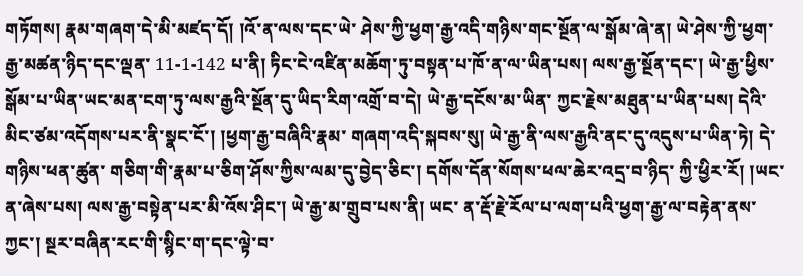གཏོགས། རྣམ་གཞག་དེ་མི་མཛད་དོ། །འོ་ན་ལས་དང་ཡེ་ ཤེས་ཀྱི་ཕྱག་རྒྱ་འདི་གཉིས་གང་སྔོན་ལ་སྒོམ་ཞེ་ན། ཡེ་ཤེས་ཀྱི་ཕྱག་རྒྱ་མཚན་ཉིད་དང་ལྡན་ 11-1-142 པ་ནི། ཏིང་ངེ་འཛིན་མཆོག་ཏུ་བསྟན་པ་ཁོ་ན་ལ་ཡིན་པས། ལས་རྒྱ་སྔོན་དང་། ཡེ་རྒྱ་ཕྱིས་ སྒོམ་པ་ཡིན་ཡང་མན་ངག་ཏུ་ལས་རྒྱའི་སྔོན་དུ་ཡིད་རིག་འགྲོ་བ་དེ། ཡེ་རྒྱ་དངོས་མ་ཡིན་ ཀྱང་རྗེས་མཐུན་པ་ཡིན་པས། དེའི་མིང་ཙམ་འདོགས་པར་ནི་སྣང་ངོ་། །ཕྱག་རྒྱ་བཞིའི་རྣམ་ གཞག་འདི་སྐབས་སུ། ཡེ་རྒྱ་ནི་ལས་རྒྱའི་ནང་དུ་འདུས་པ་ཡིན་ཏེ། དེ་གཉིས་ཕན་ཚུན་ གཅིག་གི་རྣམ་པ་ཅིག་ཤོས་ཀྱིས་ལམ་དུ་བྱེད་ཅིང་། དགོས་དོན་སོགས་ཕལ་ཆེར་འདྲ་བ་ཉིད་ ཀྱི་ཕྱིར་རོ། །ཡང་ན་ཞེས་པས། ལས་རྒྱ་བསྟེན་པར་མི་འོས་ཤིང་། ཡེ་རྒྱ་མ་གྲུབ་པས་ནི། ཡང་ ན་རྡོ་རྗེ་རོལ་པ་ལག་པའི་ཕྱག་རྒྱ་ལ་བརྟེན་ནས་ཀྱང་། སྔར་བཞིན་རང་གི་སྙིང་ག་དང་ལྟེ་བ་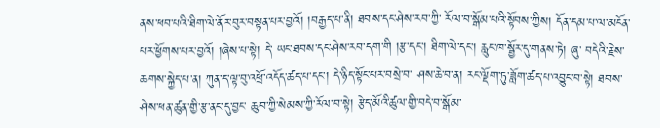ནས་ཕབ་པའི་ཐིག་ལེ་ནོར་བུར་བསྟན་པར་བྱའོ། །བརྒྱད་པ་ནི། ཐབས་དང་ཤེས་རབ་ཀྱི་ རོལ་བ་སྒོམ་པའི་སྟོབས་ཀྱིས། དོན་དམ་པ་ལ་མངོན་པར་ཕྱོགས་པར་བྱའོ། །ཞེས་པ་སྟེ། དེ་ ཡང་ཐབས་དང་ཤེས་རབ་དག་གི །རྩ་དང་། ཐིག་ལེ་དང་། རླུང་ཁ་སྦྱོར་དུ་གནས་ཏེ། ཞུ་ བདེའི་རྗེས་ཆགས་སྐྱེད་པ་ན། ཀུན་ད་ལྟ་བུ་འཕྲོ་འདོད་ཚད་པ་དང་། དེ་ཉིད་སྟོང་པར་བསྲེ་བ་ ཤས་ཆེ་བ་ན། རང་ལྡོག་ཏུ་ཟློག་ཚད་པ་འབྱུང་བ་སྟེ། ཐབས་ཤེས་ཕན་ཚུན་གྱི་རྩ་ནང་དུ་བྱང་ ཆུབ་ཀྱི་སེམས་ཀྱི་རོལ་བ་སྟེ། རྩེད་མོའི་ཚུལ་གྱི་བདེ་བ་སྒོམ་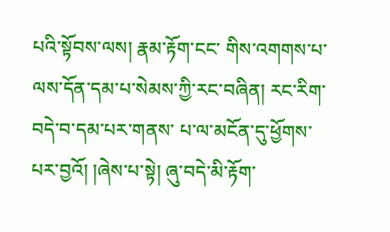པའི་སྟོབས་ལས། རྣམ་རྟོག་ངང་ གིས་འགགས་པ་ལས་དོན་དམ་པ་སེམས་ཀྱི་རང་བཞིན། རང་རིག་བདེ་བ་དམ་པར་གནས་ པ་ལ་མངོན་དུ་ཕྱོགས་པར་བྱའོ། །ཞེས་པ་སྟེ། ཞུ་བདེ་མི་རྟོག་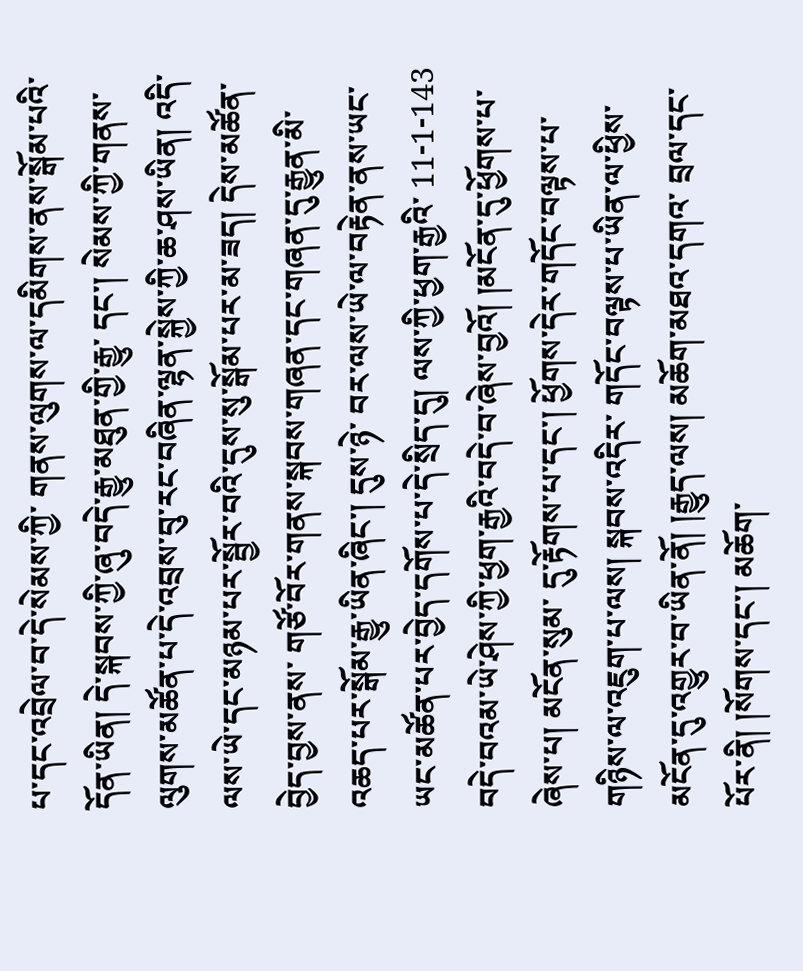པ་དང་འབྲེལ་བ་དེ་སེམས་ཀྱི་ གནས་ལུགས་ལ་དམིགས་ནས་སྒོམ་པའི་དོན་ཡིན། དེ་སྐབས་ཀྱི་ཞུ་བདེ་རྒྱུ་མཐུན་གྱི་རྒྱུ་ དང་། སེམས་ཀྱི་གནས་ལུགས་མཚོན་པ་དེ་འབྲས་བུ་རང་བཞིན་ལྷན་སྐྱེས་ཀྱི་ཆ་ཤས་ཡིན། འདི་ལས་ཡེ་དང་མཉམ་པར་སྦྱོར་བའི་དུས་སུ་སྒོམ་པར་མ་ཟད། དེས་མཚོན་བྱེད་བྱས་ནས་ གཙོ་བོར་གནས་སྐབས་གཞན་དང་གཞན་དུ་རྒྱུན་མི་འཆད་པར་སྒོམ་རྒྱུ་ཡིན་ཞིང་། དུས་ཉེ་ བར་ལས་ཡེ་ལ་བརྟེན་ནས་ཡང་ཡང་མཚོན་པར་བྱེད་དགོས་པ་དེ་སྲིད་དུ། ལས་ཀྱི་ཕྱག་རྒྱའི་ 11-1-143 བདེ་བའམ་ཡེ་ཤེས་ཀྱི་ཕྱག་རྒྱའི་བདེ་བ་ཞེས་བྱའོ། །མངོན་དུ་ཕྱོགས་པ་ཞེས་པ། མངོན་སུམ་ དུ་རྟོགས་པ་དང་། ཕྱོགས་དེར་གདོང་བལྟས་པ་གཉིས་ལ་འཇུག་པ་ལས། སྐབས་འདིར་ གདོང་བལྟས་པ་ཡིན་ལ་ཕྱིས་མངོན་དུ་འགྱུར་བ་ཡིན་ནོ། །རྒྱུད་ལས། མཆོག་མཐའ་དགའ་ བྲལ་དང་པོར་ནི། །སོགས་དང་། མཆོག་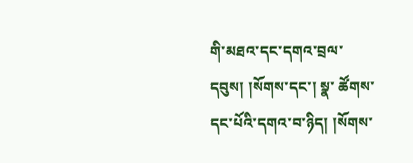གི་མཐའ་དང་དགའ་བྲལ་དབུས། །སོགས་དང་། སྣ་ ཚོགས་དང་པོའི་དགའ་བ་ཉིད། །སོགས་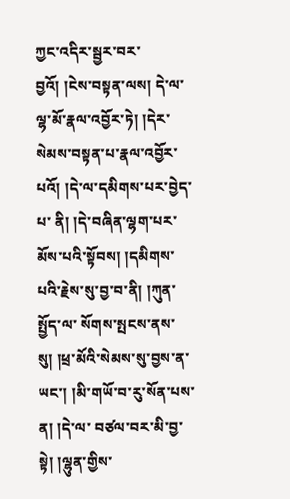ཀྱང་འདིར་སྦྱར་བར་བྱའོ། །ངེས་བསྟན་ལས། དེ་ལ་ ལྷ་མོ་རྣལ་འབྱོར་ཏེ། །དེར་སེམས་བསྟན་པ་རྣལ་འབྱོར་པའོ། །དེ་ལ་དམིགས་པར་བྱེད་པ་ ནི། །དེ་བཞིན་ལྷག་པར་མོས་པའི་སྟོབས། །དམིགས་པའི་རྗེས་སུ་བྱ་བ་ནི། །ཀུན་སྤྱོད་ལ་ སོགས་སྤངས་ནས་སུ། །ཕྲ་མོའི་སེམས་སུ་བྱས་ན་ཡང་། །མི་གཡོ་བ་རུ་སོན་པས་ན། །དེ་ལ་ བཙལ་བར་མི་བྱ་སྟེ། །ལྷུན་གྱིས་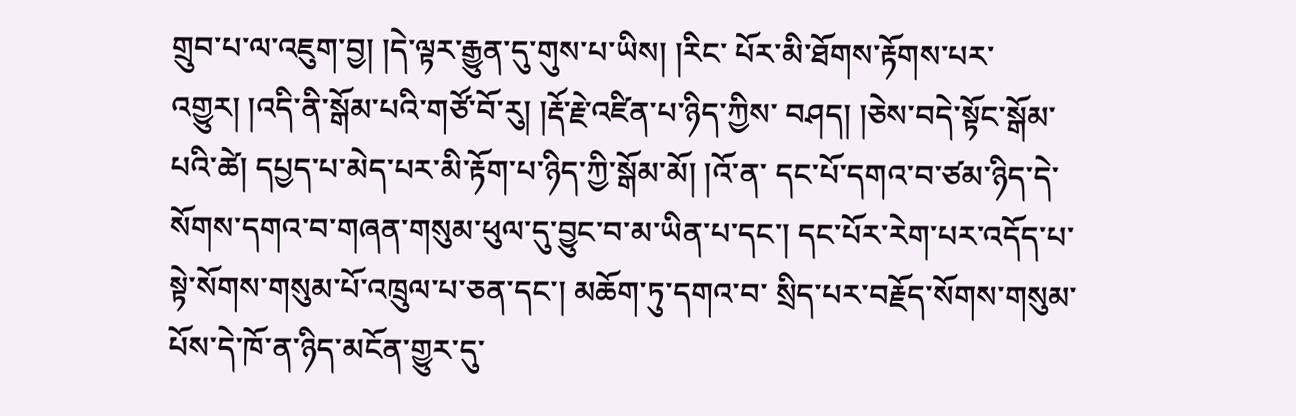གྲུབ་པ་ལ་འཇུག་བྱ། །དེ་ལྟར་རྒྱུན་དུ་གུས་པ་ཡིས། །རིང་ པོར་མི་ཐོགས་རྟོགས་པར་འགྱུར། །འདི་ནི་སྒོམ་པའི་གཙོ་བོ་རུ། །རྡོ་རྗེ་འཛིན་པ་ཉིད་ཀྱིས་ བཤད། །ཅེས་བདེ་སྟོང་སྒོམ་པའི་ཚེ། དཔྱད་པ་མེད་པར་མི་རྟོག་པ་ཉིད་ཀྱི་སྒོམ་མོ། །འོ་ན་ དང་པོ་དགའ་བ་ཙམ་ཉིད་དེ་སོགས་དགའ་བ་གཞན་གསུམ་ཕུལ་དུ་བྱུང་བ་མ་ཡིན་པ་དང་། དང་པོར་རེག་པར་འདོད་པ་སྟེ་སོགས་གསུམ་པོ་འཁྲུལ་པ་ཅན་དང་། མཆོག་ཏུ་དགའ་བ་ སྲིད་པར་བརྗོད་སོགས་གསུམ་པོས་དེ་ཁོ་ན་ཉིད་མངོན་གྱུར་དུ་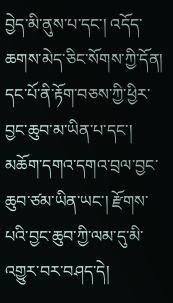བྱེད་མི་ནུས་པ་དང་། འདོད་ ཆགས་མེད་ཅིང་སོགས་ཀྱི་དོན། དང་པོ་ནི་རྟོག་བཅས་ཀྱི་ཕྱིར་བྱང་ཆུབ་མ་ཡིན་པ་དང་། མཆོག་དགའ་དགའ་བྲལ་བྱང་ཆུབ་ཙམ་ཡིན་ཡང་། རྫོགས་པའི་བྱང་ཆུབ་ཀྱི་ལམ་དུ་མི་ འགྱུར་བར་བཤད་དེ།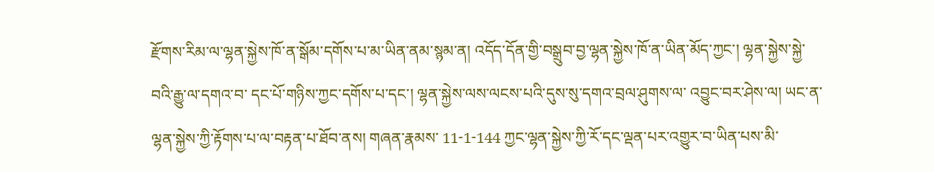རྫོགས་རིམ་ལ་ལྷན་སྐྱེས་ཁོ་ན་སྒོམ་དགོས་པ་མ་ཡིན་ནམ་སྙམ་ན། འདོད་དོན་གྱི་བསྒྲུབ་བྱ་ལྷན་སྐྱེས་ཁོ་ན་ཡིན་མོད་ཀྱང་། ལྷན་སྐྱེས་སྐྱེ་བའི་རྒྱུ་ལ་དགའ་བ་ དང་པོ་གཉིས་ཀྱང་དགོས་པ་དང་། ལྷན་སྐྱེས་ལས་ལངས་པའི་དུས་སུ་དགའ་བྲལ་ཤུགས་ལ་ འབྱུང་བར་ཤེས་ལ། ཡང་ན་ལྷན་སྐྱེས་ཀྱི་རྟོགས་པ་ལ་བརྟན་པ་ཐོབ་ནས། གཞན་རྣམས་ 11-1-144 ཀྱང་ལྷན་སྐྱེས་ཀྱི་རོ་དང་ལྡན་པར་འགྱུར་བ་ཡིན་པས་མི་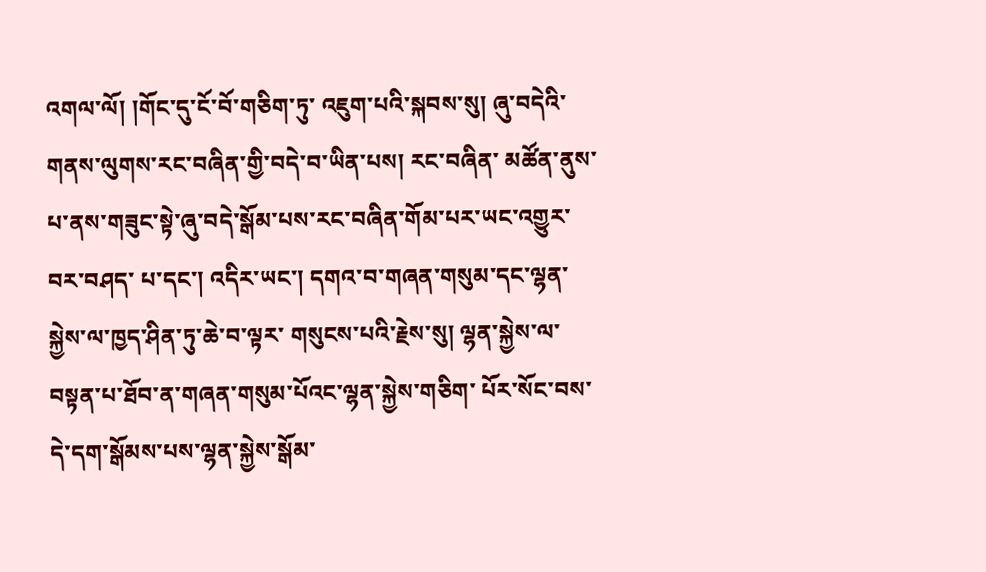འགལ་ལོ། །གོང་དུ་ངོ་བོ་གཅིག་ཏུ་ འཇུག་པའི་སྐབས་སུ། ཞུ་བདེའི་གནས་ལུགས་རང་བཞིན་གྱི་བདེ་བ་ཡིན་པས། རང་བཞིན་ མཚོན་ནུས་པ་ནས་གཟུང་སྟེ་ཞུ་བདེ་སྒོམ་པས་རང་བཞིན་གོམ་པར་ཡང་འགྱུར་བར་བཤད་ པ་དང་། འདིར་ཡང་། དགའ་བ་གཞན་གསུམ་དང་ལྷན་སྐྱེས་ལ་ཁྱད་ཤིན་ཏུ་ཆེ་བ་ལྟར་ གསུངས་པའི་རྗེས་སུ། ལྷན་སྐྱེས་ལ་བསྟན་པ་ཐོབ་ན་གཞན་གསུམ་པོའང་ལྷན་སྐྱེས་གཅིག་ པོར་སོང་བས་དེ་དག་སྒོམས་པས་ལྷན་སྐྱེས་སྒོམ་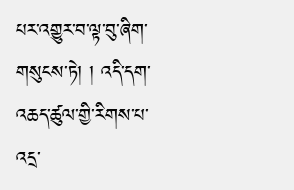པར་འགྱུར་བ་ལྟ་བུ་ཞིག་གསུངས་ཏེ། ། འདི་དག་འཆད་ཚུལ་གྱི་རིགས་པ་འདྲ་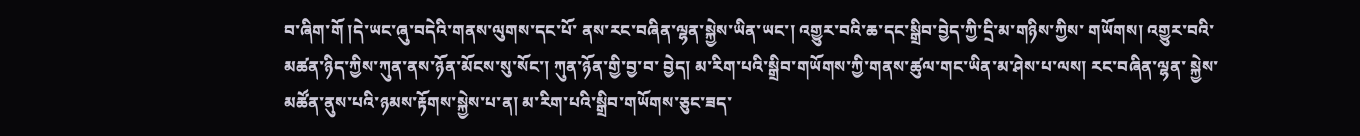བ་ཞིག་གོ །དེ་ཡང་ཞུ་བདེའི་གནས་ལུགས་དང་པོ་ ནས་རང་བཞིན་ལྷན་སྐྱེས་ཡིན་ཡང་། འགྱུར་བའི་ཆ་དང་སྒྲིབ་བྱེད་ཀྱི་དྲི་མ་གཉིས་ཀྱིས་ གཡོགས། འགྱུར་བའི་མཚན་ཉིད་ཀྱིས་ཀུན་ནས་ཉོན་མོངས་སུ་སོང་། ཀུན་ཉོན་གྱི་བྱ་བ་ བྱེད། མ་རིག་པའི་སྒྲིབ་གཡོགས་ཀྱི་གནས་ཚུལ་གང་ཡིན་མ་ཤེས་པ་ལས། རང་བཞིན་ལྷན་ སྐྱེས་མཚོན་ནུས་པའི་ཉམས་རྟོགས་སྐྱེས་པ་ན། མ་རིག་པའི་སྒྲིབ་གཡོགས་ཅུང་ཟད་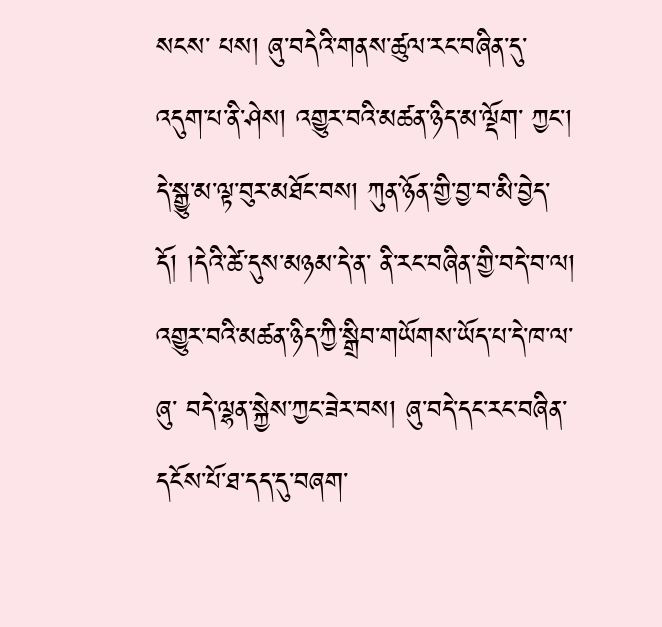སངས་ པས། ཞུ་བདེའི་གནས་ཚུལ་རང་བཞིན་དུ་འདུག་པ་ནི་ཤེས། འགྱུར་བའི་མཚན་ཉིད་མ་ལྡོག་ ཀྱང་། དེ་སྒྱུ་མ་ལྟ་བུར་མཐོང་བས། ཀུན་ཉོན་གྱི་བྱ་བ་མི་བྱེད་དོ། །དེའི་ཚེ་དུས་མཉམ་དེ་ན་ ནི་རང་བཞིན་གྱི་བདེ་བ་ལ། འགྱུར་བའི་མཚན་ཉིད་ཀྱི་སྒྲིབ་གཡོགས་ཡོད་པ་དེ་ཁ་ལ་ཞུ་ བདེ་ལྷན་སྐྱེས་ཀྱང་ཟེར་བས། ཞུ་བདེ་དང་རང་བཞིན་དངོས་པོ་ཐ་དད་དུ་བཞག་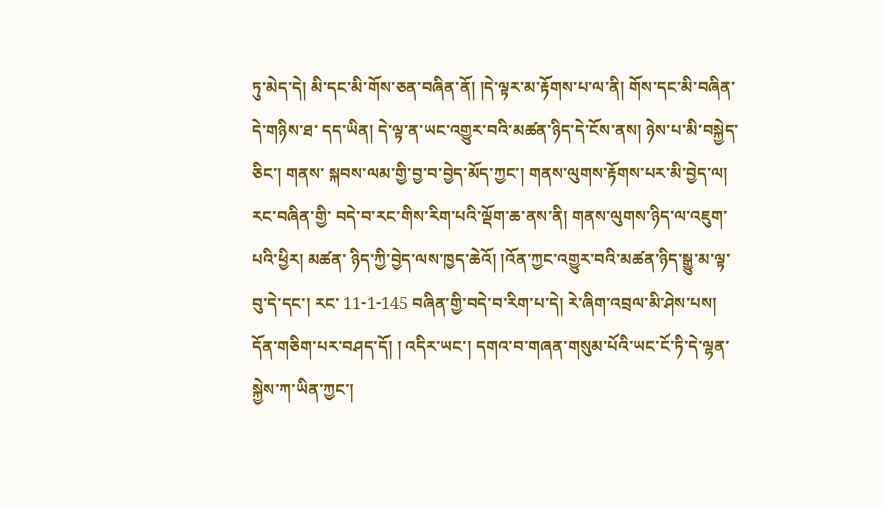ཏུ་མེད་དེ། མི་དང་མི་གོས་ཅན་བཞིན་ནོ། །དེ་ལྟར་མ་རྟོགས་པ་ལ་ནི། གོས་དང་མི་བཞིན་དེ་གཉིས་ཐ་ དད་ཡིན། དེ་ལྟ་ན་ཡང་འགྱུར་བའི་མཚན་ཉིད་དེ་ངོས་ནས། ཉེས་པ་མི་བསྐྱེད་ཅིང་། གནས་ སྐབས་ལམ་གྱི་བྱ་བ་བྱེད་མོད་ཀྱང་། གནས་ལུགས་རྟོགས་པར་མི་བྱེད་ལ། རང་བཞིན་གྱི་ བདེ་བ་རང་གིས་རིག་པའི་ལྡོག་ཆ་ནས་ནི། གནས་ལུགས་ཉིད་ལ་འཇུག་པའི་ཕྱིར། མཚན་ ཉིད་ཀྱི་བྱེད་ལས་ཁྱད་ཆེའོ། །འོན་ཀྱང་འགྱུར་བའི་མཚན་ཉིད་སྒྱུ་མ་ལྟ་བུ་དེ་དང་། རང་ 11-1-145 བཞིན་གྱི་བདེ་བ་རིག་པ་དེ། རེ་ཞིག་འབྲལ་མི་ཤེས་པས། དོན་གཅིག་པར་བཤད་དོ། ། འདིར་ཡང་། དགའ་བ་གཞན་གསུམ་པོའི་ཡང་ངོ་ཏི་དེ་ལྷན་སྐྱེས་ཀ་ཡིན་ཀྱང་།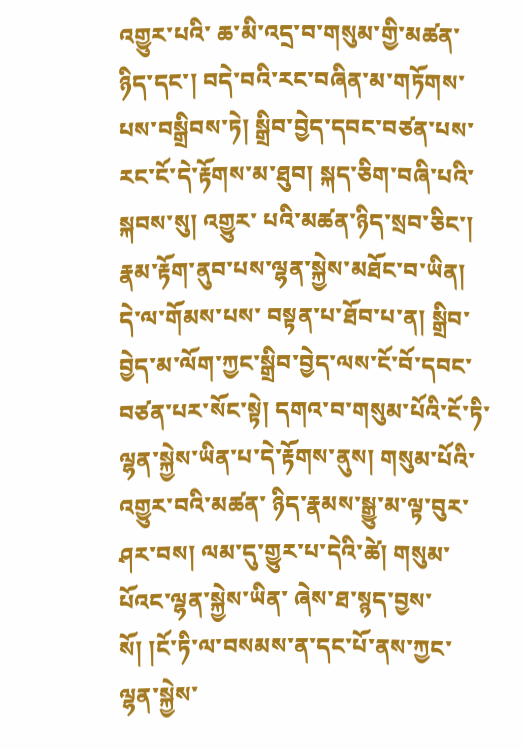འགྱུར་པའི་ ཆ་མི་འདྲ་བ་གསུམ་གྱི་མཚན་ཉིད་དང་། བདེ་བའི་རང་བཞིན་མ་གཏོགས་པས་བསྒྲིབས་ཏེ། སྒྲིབ་བྱེད་དབང་བཙན་པས་རང་ངོ་དེ་རྟོགས་མ་ཐུབ། སྐད་ཅིག་བཞི་པའི་སྐབས་སུ། འགྱུར་ པའི་མཚན་ཉིད་སྲབ་ཅིང་། རྣམ་རྟོག་ནུབ་པས་ལྷན་སྐྱེས་མཐོང་བ་ཡིན། དེ་ལ་གོམས་པས་ བསྟན་པ་ཐོབ་པ་ན། སྒྲིབ་བྱེད་མ་ལོག་ཀྱང་སྒྲིབ་བྱེད་ལས་ངོ་བོ་དབང་བཙན་པར་སོང་སྟེ། དགའ་བ་གསུམ་པོའི་ངོ་ཏི་ལྷན་སྐྱེས་ཡིན་པ་དེ་རྟོགས་ནུས། གསུམ་པོའི་འགྱུར་བའི་མཚན་ ཉིད་རྣམས་སྒྱུ་མ་ལྟ་བུར་ཤར་བས། ལམ་དུ་གྱུར་པ་དེའི་ཚེ། གསུམ་པོའང་ལྷན་སྐྱེས་ཡིན་ ཞེས་ཐ་སྙད་བྱས་སོ། །ངོ་ཏི་ལ་བསམས་ན་དང་པོ་ནས་ཀྱང་ལྷན་སྐྱེས་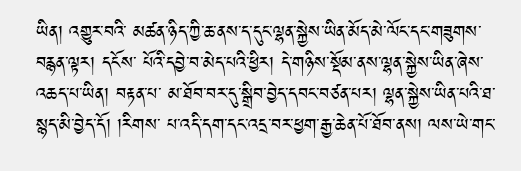ཡིན། འགྱུར་བའི་ མཚན་ཉིད་ཀྱི་ཆ་ནས་ད་དུང་ལྷན་སྐྱེས་ཡིན་མོད་མེ་ལོང་དང་གཟུགས་བརྙན་ལྟར། དངོས་ པོའི་དབྱེ་བ་མེད་པའི་ཕྱིར། དེ་གཉིས་སྡོམ་ནས་ལྷན་སྐྱེས་ཡིན་ཞེས་འཆད་པ་ཡིན། བརྟན་པ་ མ་ཐོབ་བར་དུ་སྒྲིབ་བྱེད་དབང་བཙན་པར། ལྷན་སྐྱེས་ཡིན་པའི་ཐ་སྙད་མི་བྱེད་དོ། །རིགས་ པ་འདི་དག་དང་འདྲ་བར་ཕྱག་རྒྱ་ཆེན་པོ་ཐོབ་ནས། ལས་ཡེ་གང་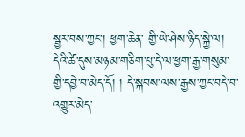སྦྱར་བས་ཀྱང་། ཕྱག་ཆེན་ གྱི་ཡེ་ཤེས་ཉིད་སྐྱེ་ལ། དེའི་ཚེ་དུས་མཉམ་གཅིག་པུ་དེ་ལ་ཕྱག་རྒྱ་གསུམ་གྱི་དབྱེ་བ་མེད་དོ། ། དེ་སྐབས་ལས་རྒྱས་ཀྱང་བདེ་བ་འགྱུར་མེད་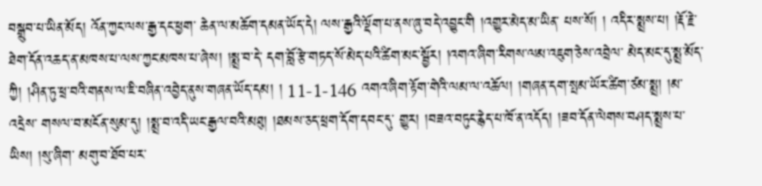བསྒྲུབ་པ་ཡིན་མོད། འོན་ཀྱང་ལས་རྒྱ་དང་ཕྱག་ ཆེན་ལ་མཆོག་དམན་ཡོད་དེ། ལས་རྒྱའི་ལྡོག་པ་ནས་ཞུ་བདེ་འབྱུང་གི །འགྱུར་མེད་མ་ཡིན་ པས་སོ། ། འདིར་སྨྲས་པ། །རྡོ་རྗེ་ཐེག་དོན་འཆད་ན་མཁས་པ་ལས་ཀྱང་མཁས་པ་ཞེས། །སྨྲ་བ་དེ་ དག་བློ་རྩེ་གཏད་སོ་མེད་པའི་ཚིག་མང་སྦྱོར། །འགའ་ཞིག་རིགས་ལམ་འཇུག་ཅེས་འབྲེལ་ མེད་མང་དུ་སྨྲ་མོད་ཀྱི། །ཤིན་ཏུ་ཕྲ་བའི་གནས་ལ་ཇི་བཞིན་འབྱེད་ནུས་གཞན་ཡོད་དམ། ། 11-1-146 འགའ་ཞིག་རྟོག་གེའི་ལམ་ལ་འཆོལ། །གཞན་དག་སྤམ་ཡོར་ཚིག་ཙམ་སྨྲ། །མ་འདྲེས་ གསལ་བ་མངོན་སུམ་དུ། །སྨྲ་བ་འདི་ཡང་རྒྱལ་བའི་མཐུ། །ཐམས་ཅད་ཕྲག་དོག་དབང་དུ་ གྱུར། །བཟའ་བཏུང་རྙེད་པ་ཁོ་ན་འདོད། །ཟབ་དོན་ལེགས་བཤད་སྨྲས་པ་ཡིས། །སུ་ཞིག་ མགུ་བ་ཐོབ་པར་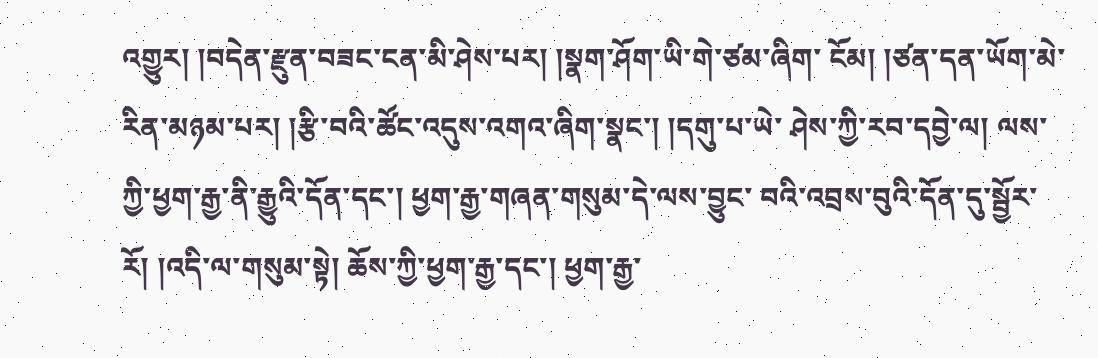འགྱུར། །བདེན་རྫུན་བཟང་ངན་མི་ཤེས་པར། །སྣག་ཤོག་ཡི་གེ་ཙམ་ཞིག་ ངོམ། །ཙན་དན་ཡོག་མེ་རིན་མཉམ་པར། །རྩི་བའི་ཚོང་འདུས་འགའ་ཞིག་སྣང་། །དགུ་པ་ཡེ་ ཤེས་ཀྱི་རབ་དབྱེ་ལ། ལས་ཀྱི་ཕྱག་རྒྱ་ནི་རྒྱུའི་དོན་དང་། ཕྱག་རྒྱ་གཞན་གསུམ་དེ་ལས་བྱུང་ བའི་འབྲས་བུའི་དོན་དུ་སྦྱོར་རོ། །འདི་ལ་གསུམ་སྟེ། ཆོས་ཀྱི་ཕྱག་རྒྱ་དང་། ཕྱག་རྒྱ་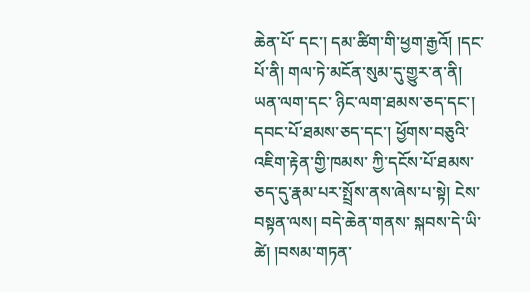ཆེན་པོ་ དང་། དམ་ཚིག་གི་ཕྱག་རྒྱའོ། །དང་པོ་ནི། གལ་ཏེ་མངོན་སུམ་དུ་གྱུར་ན་ནི། ཡན་ལག་དང་ ཉིང་ལག་ཐམས་ཅད་དང་། དབང་པོ་ཐམས་ཅད་དང་། ཕྱོགས་བཅུའི་འཇིག་རྟེན་གྱི་ཁམས་ ཀྱི་དངོས་པོ་ཐམས་ཅད་དུ་རྣམ་པར་སྤྲོས་ནས་ཞེས་པ་སྟེ། ངེས་བསྟན་ལས། བདེ་ཆེན་གནས་ སྐབས་དེ་ཡི་ཚེ། །བསམ་གཏན་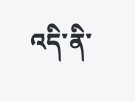འདི་ནི་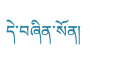དེ་བཞིན་སོན།